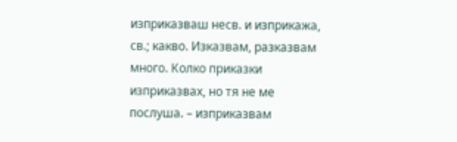изприказваш несв. и изприкажа, св.; какво. Изказвам, разказвам много. Колко приказки изприказвах, но тя не ме послуша. – изприказвам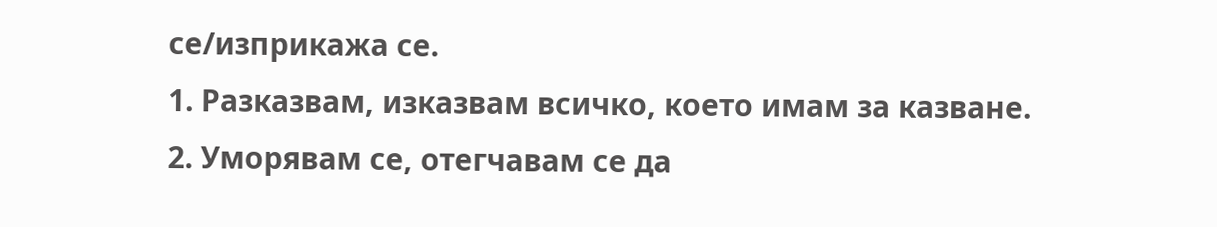се/изприкажа се.
1. Разказвам, изказвам всичко, което имам за казване.
2. Уморявам се, отегчавам се да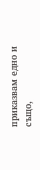приказвам едно и също,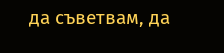да съветвам, да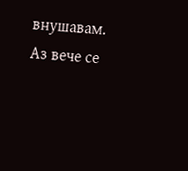внушавам. Аз вече се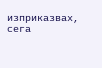изприказвах, сега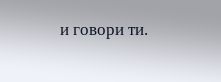и говори ти.